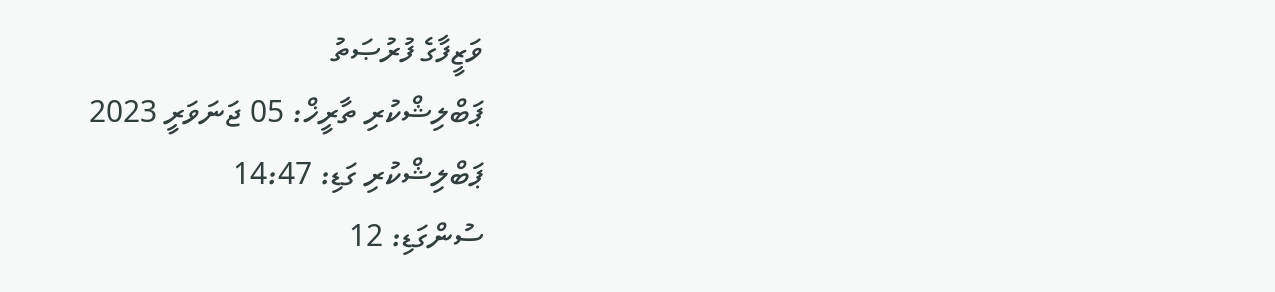ވަޒީފާގެ ފުރުޞަތު
ޕަބްލިޝްކުރި ތާރީޚް: 05 ޖަނަވަރީ 2023
ޕަބްލިޝްކުރި ގަޑި: 14:47
ސުންގަޑި: 12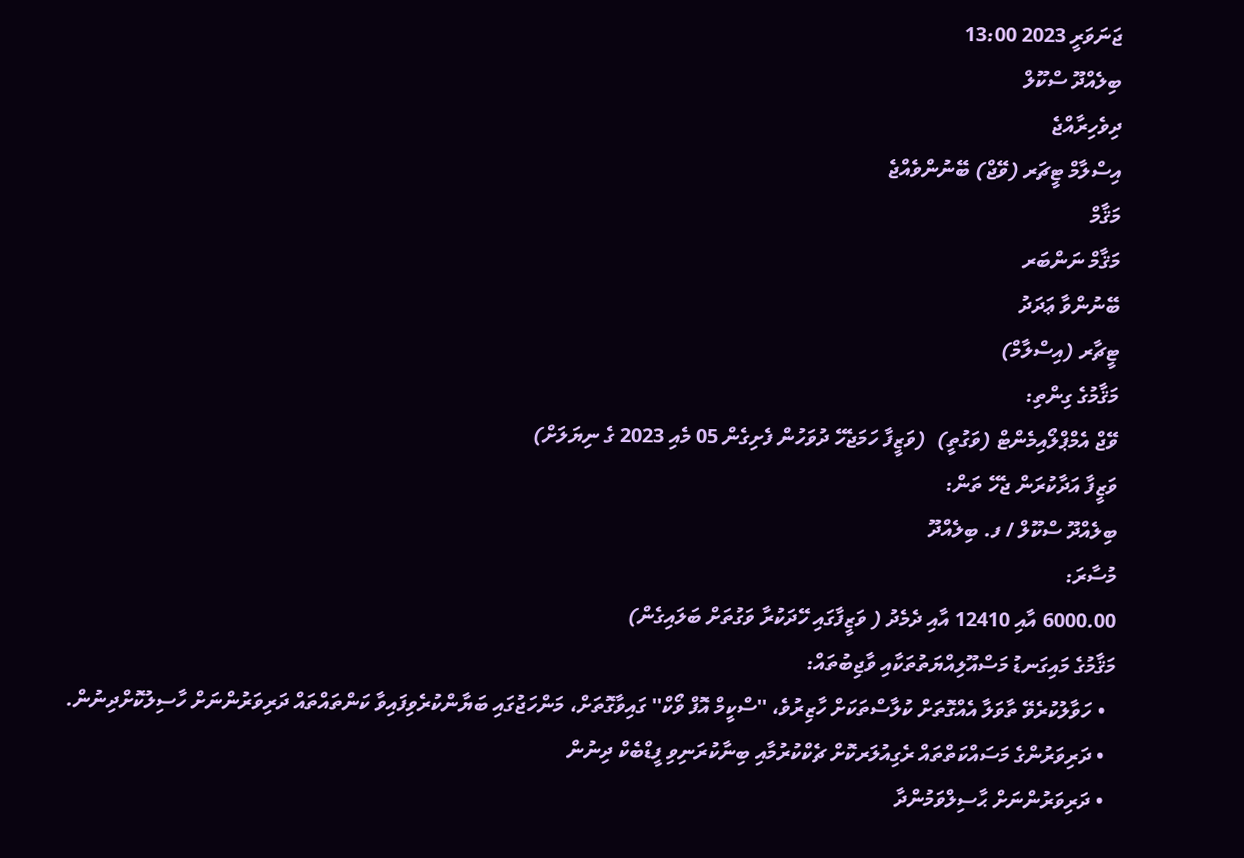ޖަނަވަރީ 2023 13:00
ބިލެއްދޫ ސްކޫލް
ދިވެހިރާއްޖެ
އިސްލާމް ޓީޗަރ (ވޭޖް) ބޭނުންވެއްޖެ
މަޤާމް
މަޤާމް ނަންބަރ
ބޭނުންވާ ޢަދަދު
ޓީޗާރ (އިސްލާމް)
މަޤާމުގެ ގިންތި:
ވޭޖް އެމްޕްލޯއިމެންޓް (ވަގުތީ)  (ވަޒީފާ ހަމަޖެހޭ ދުވަހުން ފެށިގެން 05 މެއި 2023 ގެ ނިޔަލަށް)
ވަޒީފާ އަދާކުރަން ޖެހޭ ތަން:
ބިލެއްދޫ ސްކޫލް / ފ. ބިލެއްދޫ
މުސާރަ:
6000.00 އާއި 12410 އާއި ދެމެދު ( ވަޒީފާގައި ހޭދަކުރާ ވަގުތަށް ބަލައިގެން)
މަޤާމުގެ މައިގަނޑު މަސްއޫލިއްޔަތުތަކާއި ވާޖިބުތައް:
  • ހަވާލުކުރެވޭ ތާވަލާ އެއްގޮތަށް ކުލާސްތަކަށް ހާޒިރުވެ، ''ސްކީމް އޮފް ވޯކް'' ގައިވާގޮތަށް، މަންހަޖުގައި ބަޔާންކުރެވިފައިވާ ކަންތައްތައް ދަރިވަރުންނަށް ހާސިލުކޮށްދިނުން.
  • ދަރިވަރުންގެ މަސައްކަތްތައް ރެގިއުލަރކޮށް ޗެކްކުރުމާއި ބިނާކުރަނިވި ފީޑްބެކް ދިނުން
  • ދަރިވަރުންނަށް ޙާސިލްވަމުންދާ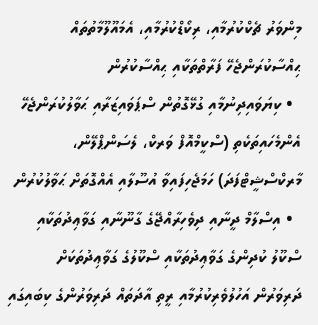މިންވަރު ޗެކްކުރުމާއި، ރިކޯޑްކުރުމާއި، އެމައޫލޫމާތުތައް ޙިއްސާކުރަންޖެހޭ ފަރާތްތަކާއި ޙިއްސާކުރުން
  • ކިޔަވައިދިނުމާއި ގުޅޭގޮތުން ސްޕަވައިޒަރާއި ޙަވާލުކުރަންޖެހޭ އެންމެހައިތަކެތި (ސްކީމްއޮފް ވަރކް، ލެސަންޕްލޭން، މާރކްސްޝީޓްފަދަ) ހަމަޖެހިފައިވާ އުސޫލާއި އެއްގޮތަށް ޙަވާލުކުރުން
  • އިސްލާމް ދީނާއި ދިވެހިރާއްޖޭގެ ގާނޫނާއި ގަވާޢިދުތަކާއި ސްކޫލު ކުދިންގެ ގަވާޢިދުތަކާއި ސްކޫލުގެ ގަވާޢިދުތަކަށް ދަރިވަރުން އަހުލުވެރިކުރުމާއި ރީތި އާދަތައް ދަރިވަރުންގެ ކިބައިގައި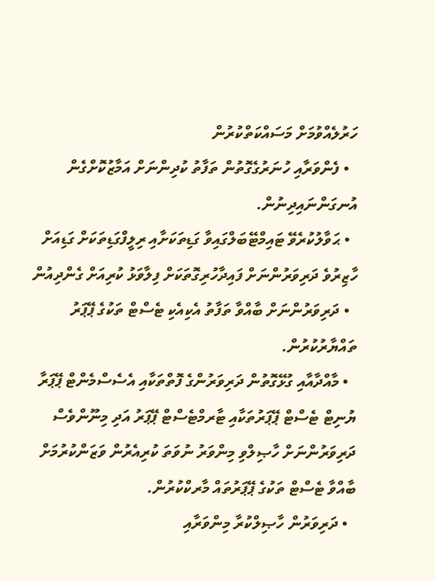ހަރުލެއްވުމަށް މަސައްކަތްކުރުން
  • ފެންވަރާއި ހުނަރުގެގޮތުން ތަފާތު ކުދިންނަށް އަމާޒުކޮށްގެން އުނގަންނައިދިނުން.
  • ޙަވާލުކުރެވޭ ޓައިމްޓޭބަލްގައިވާ ގަޑިތަކަށާއި ރިލީފްގަޑިތަކަށް ގަޑިއަށް ހާޒިރުވެ ދަރިވަރުންނަށް ފައިދާހުރިގޮތަކަށް ފިލާވަޅު ކުރިއަށް ގެންދިއުން
  • ދަރިވަރުންނަށް ބާއްވާ ތަފާތު އެކިއެކި ޓެސްޓް ތަކުގެ ޕޭޕަރު ތައްޔާރުކުރުން.
  • މާއްދާއާއި ގުޅޭގޮތުން ދަރިވަރުންގެ ފޮތްތަކާއި އެސެސްމެންޓް ޕޭޕަރާ ޔުނިޓް ޓެސްޓް ޕޭޕަރުތަކާއި ޓާރމްޓެސްޓް ޕޭޕަރު އަދި މިނޫންވެސް ދަރިވަރުންނަށް ހާޞިލްވި މިންވަރު ނުވަތަ ކުރިއެރުން ވަޒަންކުރުމަށް ބާއްވާ ޓެސްޓް ތަކުގެ ޕޭޕަރުތައް މާރކްކުރުން.
  • ދަރިވަރުން ހާޞިލްކުރާ މިންވަރާއި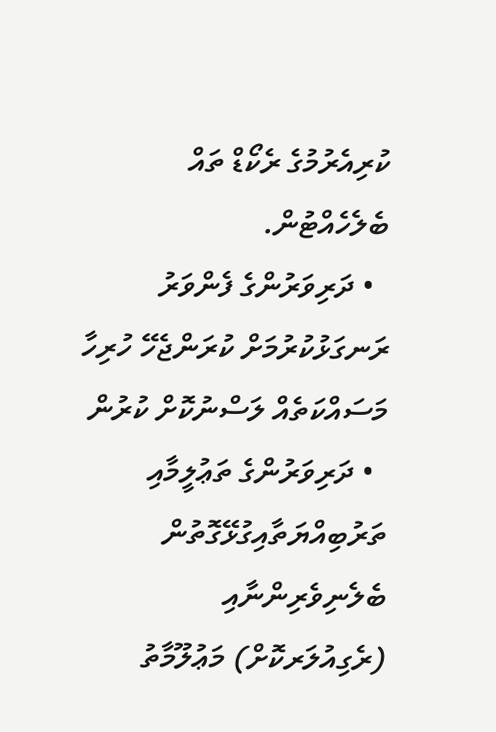ކުރިއެރުމުގެ ރެކޯޑް ތައް ބެލެހެއްޓުން.
  • ދަރިވަރުންގެ ފެންވަރު ރަނގަޅުކުރުމަށް ކުރަންޖެހޭ ހުރިހާ މަސައްކަތެއް ލަސްނުކޮށް ކުރުން
  • ދަރިވަރުންގެ ތަޢުލީމާއި ތަރުބިއްޔަތާއިގުޅޭގޮތުން ބެލެނިވެރިންނާއި (ރެގިއުލަރކޮށް) މަޢުލޫމާތު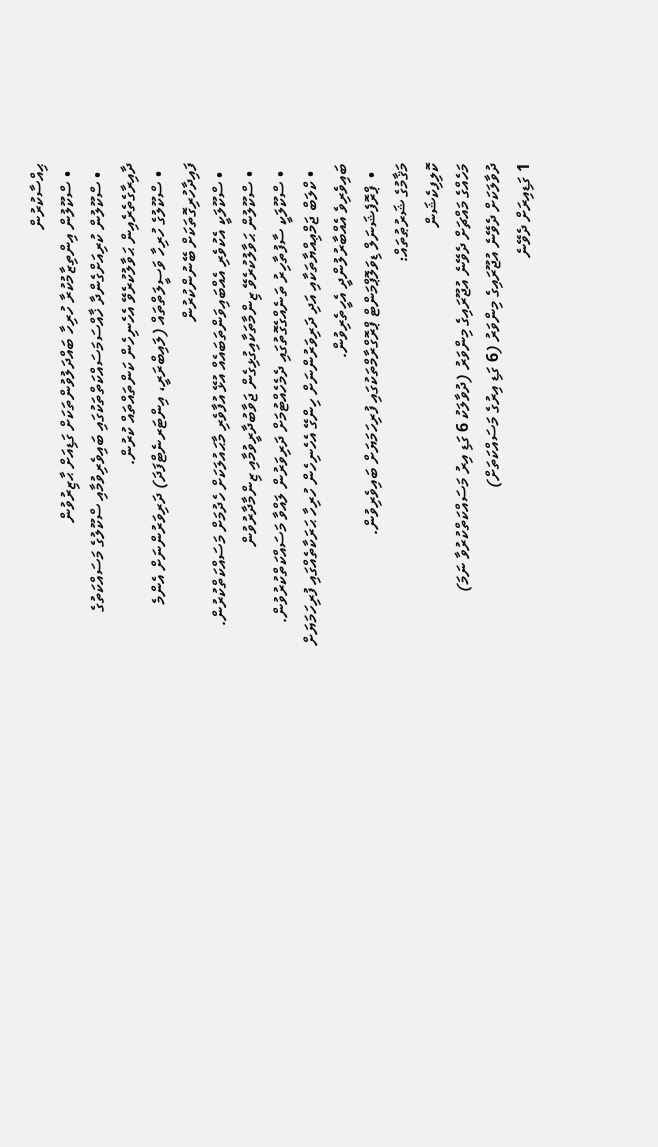ޙިއްސާކުރުން
  • ސްކޫލުން އިންތިޒާމުކުރާ ހުރިހާ ބައްދަލުވުންތަކަށް ގަޑިއަށް ޙާޒިރުވުން
  • ސްކޫލުން ކުރިއަށްގެންދާ ޚާއްސަމަސައްކަތްތަކުގައި ބައިވެރިވުމާއި ސްކޫލުގެ މަސައްކަތުގެ ދާއިރާގެތެރެއިން ޙަވާލުކުރެވޭ އެހެނިހެން ކަންތައްތައް ކުރުން.
  • ސްކޫލުގެ ހުރިހާ ވަސީލަތްތައް (ލައިބްރަރީ، އިންޓަރނެޓްފަދަ) ދަރިވަރުންނަށް އެންމެ ފައިދާހުރިގޮތަކަށް ބޭނުންކުރުން
  • ސްކޫލަކީ އެކުވެރި އެއްބައިވަންތަބައެއް އުޅޭ އުފާވެރި މާޙައުލަކަށް ހެދުމަށް މަސައްކަތްކުރުން.
  • ސްކޫލުން ޙަވާލުކުރެވޭ ޒިންމާތަކާއިގުޅިގެން ޖަވާބުދާރީވުމާއި ޒިންމާދާރުވުން
  • ސްކޫލަކީ ސާފުތާހިރު ތަނެއްގެގޮތުގައި ދެމެހެއްޓުމަށް ދަރިވަރުން ލައްވާ މަސައްކަތްކުރުވުން.
  • ކްލަބް ޖަމްޢިއްޔާތަކާއި އަދި ދަރިވަރުންނަށް ހިންގޭ އެހެނިހެން ހުރިހާ ޙަރަކާތެއްގައި ފުރިހަމަޔަށް ބައިވެރިވެ އެއްބާރުލުންދީ އެހީތެރިވުން.
  •  ޕްރޮފެޝަނަލް ޑިވަލޮޕްމަންޓް ޕްރޮގްރާމްތަކުގައި ފުރިހަމަޔަށް ބައިވެރިވުން.
މަޤާމުގެ ޝަރުޠުތައް:
ކޮލިފިކެޝަން
މަހެއްގެ މައްޗަށް ދެވޭނެ އުޖޫރައިގެ މިންވަރު (ދުވާލަކު 6 ގަޑި އިރު މަސައްކަތްކުރުވާ ނަމަ)
ދުވާލަކަށް ދެވޭނެ އުޖޫރައިގެ މިންވަރު (6 ގަޑި އިރުގެ މަސައްކަތަށް)
1 ގަޑިއިރަށް ދެވޭނެ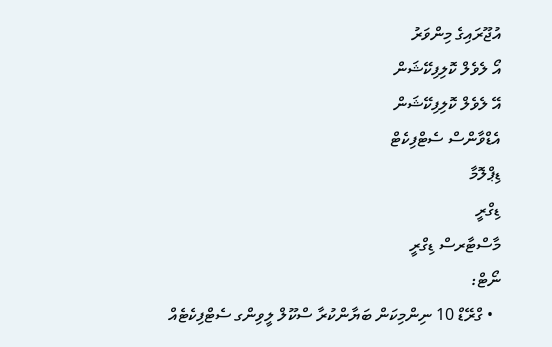އުޖޫރައިގެ މިންވަރު
އޯ ލެވެލް ކޮލިފިކޭޝަން
އޭ ލެވެލް ކޮލިފިކޭޝަން
އެޑްވާންސް ސެޓްފިކެޓް
ޑިޕްލޮމާ
ޑިގްރީ
މާސްޓާރސް ޑިގްރީ
ނޯޓް:
  • ގްރޭޑް 10 ނިންމިކަން ބަޔާންކުރާ ސްކޫލް ލީވިންގ ސެޓްފިކެޓެއް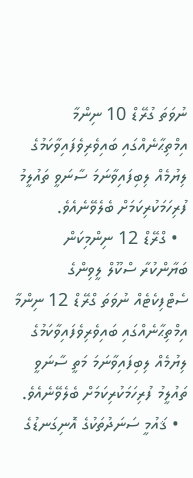ނުވަތަ ގުރޭޑް 10 ނިންމާ އިމްތިޙާނެއްގައި ބައިވެރިވެފައިވާކަމުގެ ލިޔުމެއް ލިބިފައިވާނަމަ ސާނަވީ ތައުލީމު ފުރިހަމަކުރިކަމަށް ބެލެވޭނެއެވެ.
  • ގްރޭޑް 12 ނިންމިކަން ބަޔާންކުރާ ސްކޫލް ލީވިންގެ ސެޓްފިކެޓެއް ނުވަތަ ގްރޭޑް 12 ނިންމާ އިމްތިޙާނެއްގައި ބައިވެރިވެފައިވާކަމުގެ ލިޔުމެއް ލިބިފައިވާނަމަ މަތީ ސާނަވީ ތައުލީމު ފުރިހަމަކުރިކަމަށް ބެލެވޭނެއެވެ.
  • ޤައުމީ ސަނަދުތަކުގެ އޮނިގަނޑުގެ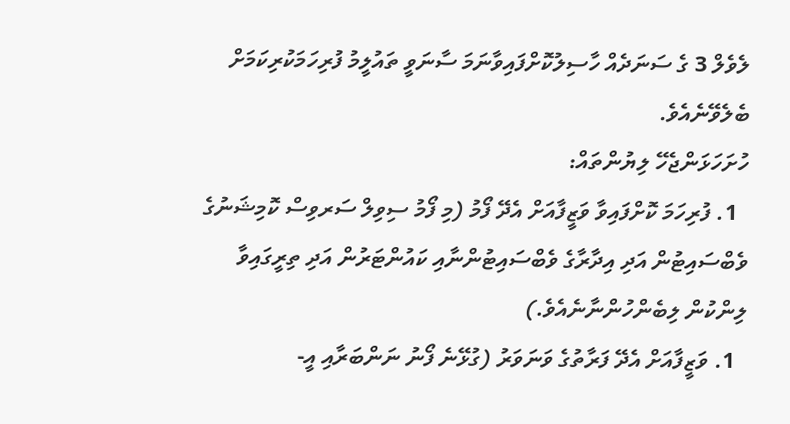ލެވެލް 3 ގެ ސަނަދެއް ހާސިލުކޮށްފައިވާނަމަ ސާނަވީ ތައުލީމު ފުރިހަމަކުރިކަމަށް ބެލެވޭނެއެވެ.
ހުށަހަޅަންޖެހޭ ލިޔުންތައް:
  1. ފުރިހަމަ ކޮށްފައިވާ ވަޒީފާއަށް އެދޭ ފޯމު (މި ފޯމު ސިވިލް ސަރވިސް ކޮމިޝަނުގެ ވެބްސައިޓުން އަދި އިދާރާގެ ވެބްސައިޓުންނާއި ކައުންޓަރުން އަދި ތިރީގައިވާ ލިންކުން ލިބެންހުންނާނެއެވެ.)
  1. ވަޒީފާއަށް އެދޭ ފަރާތުގެ ވަނަވަރު (ގުޅޭނެ ފޯނު ނަންބަރާއި އީ-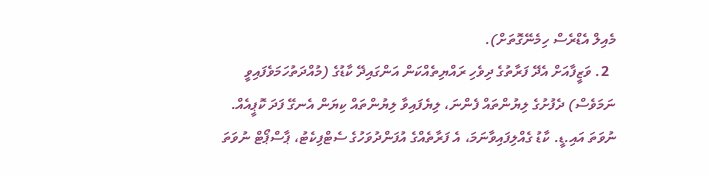މެއިލް އެޑްރެސް ހިމެނޭގޮތަށް).
  2. ވަޒީފާއަށް އެދޭ ފަރާތުގެ ދިވެހި ރައްޔިތެއްކަން އަންގައިދޭ ކާޑުގެ (މުއްދަތުހަމަވެފައިވީ ނަމަވެސް) ދެފުށުގެ ލިޔުންތައް ފެންނަ، ލިޔެފައިވާ ލިޔުންތައް ކިޔަން އެނގޭ ފަދަ ކޮޕީއެއް. ނުވަތަ އައި.ޑީ. ކާޑު ގެއްލިފައިވާނަމަ، އެ ފަރާތެއްގެ އުފަންދުވަހުގެ ސެޓްފިކެޓު، ޕާސްޕޯޓް ނުވަތަ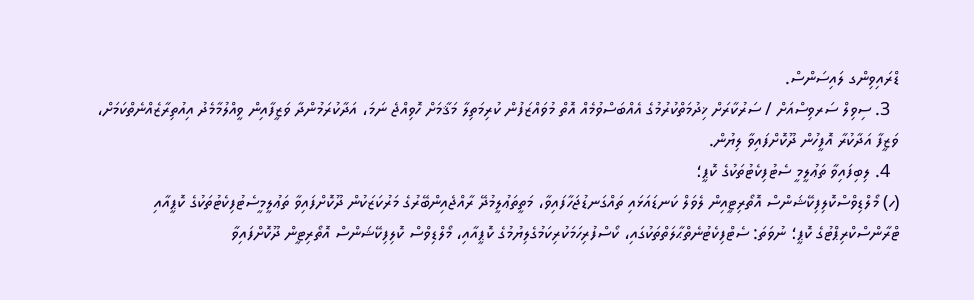ޑްރައިވިންގ ލައިސަންސް.
  3. ސިވިލް ސަރވިސްއަށް / ސަރުކާރަށް ޚިދުމަތްކުރުމުގެ އެއްބަސްވުމެއް އޮތް މުވައްޒަފުން ކުރިމަތިލާ މަޤާމަށް ހޮވިއްޖެ ނަމަ، އަދާކުރަމުންދާ ވަޒީފާއިން ވީއްލުމާމެދު އިއުތިރާޒެއްނެތްކަމަށް، ވަޒީފާ އަދާކުރާ އޮފީހުން ދޫކޮށްފައިވާ ލިޔުން.
  4. ލިބިފައިވާ ތަޢުލީމީ ސެޓުފިކެޓުތަކުގެ ކޮޕީ؛
(ހ) މޯލްޑިވްސްކޮލިފިކޭޝަންސް އޮތޯރިޓީއިން ލެވަލް ކަނޑައަޅައި ތައްގަނޑުޖަހާފައިވާ، މަތީތަޢުލީމުދޭ ރާއްޖެއިންބޭރުގެ މަރުކަޒަކުން ދޫކޮށްފައިވާ ތަޢުލީމީސެޓުފިކެޓުތަކުގެ ކޮޕީއާއި ޓްރާންސްކްރިޕްޓުގެ ކޮޕީ؛ ނުވަތަ: ސެޓްފިކެޓުނެތްޙާލަތްތަކުގައި، ކޯސްފުރިހަމަކުރިކަމުގެލިޔުމުގެ ކޮޕީއާއި، މޯލްޑިވްސް ކޮލިފިކޭޝަންސް އޮތޯރިޓީން ދޫކޮށްފައިވާ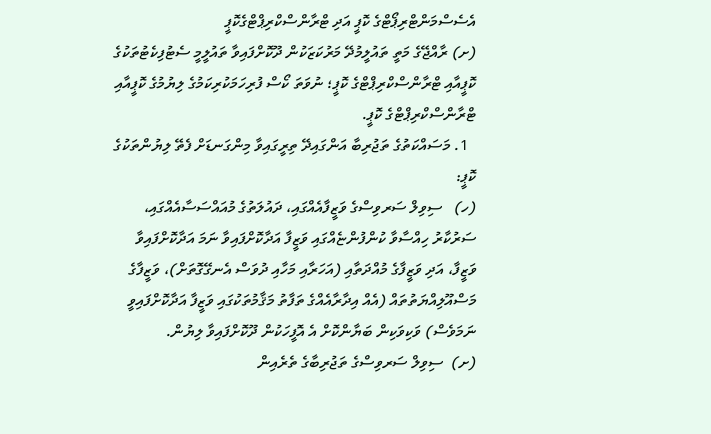އެސެސްމަންޓްރިޕޯޓްގެ ކޮޕީ އަދި ޓްރާންސްކްރިޕްޓްގެކޮޕީ
(ށ) ރާއްޖޭގެ މަތީ ތައުލީމުދޭ މަރުކަޒަކުން ދޫކޮށްފައިވާ ތައުލީމީ ސެޓުފިކެޓުތަކުގެ ކޮޕީއާއި ޓްރާންސްކްރިޕްޓްގެ ކޮޕީ؛ ނުވަތަ ކޯސް ފުރިހަމަކުރިކަމުގެ ލިޔުމުގެ ކޮޕީއާއި ޓްރާންސްކްރިޕްޓްގެ ކޮޕީ.
  1. މަސައްކަތުގެ ތަޖުރިބާ އަންގައިދޭ ތިރީގައިވާ މިންގަނޑަށް ފެތޭ ލިޔުންތަކުގެ ކޮޕީ:
(ހ)   ސިވިލް ސަރވިސްގެ ވަޒީފާއެއްގައި، ދައުލަތުގެ މުއައްސަސާއެއްގައި، ސަރުކާރު ހިއްސާވާ ކުންފުންޏެއްގައި ވަޒީފާ އަދާކޮށްފައިވާ ނަމަ އަދާކޮށްފައިވާ ވަޒީފާ، އަދި ވަޒީފާގެ މުއްދަތާއި (އަހަރާއި މަހާއި ދުވަސް އެނގޭގޮތަށް)، ވަޒީފާގެ މަސްއޫލިއްޔަތުތައް (އެއް އިދާރާއެއްގެ ތަފާތު މަޤާމުތަކުގައި ވަޒީފާ އަދާކޮށްފައިވީ ނަމަވެސް) ވަކިވަކިން ބަޔާންކޮށް އެ އޮފީހަކުން ދޫކޮށްފައިވާ ލިޔުން.
(ށ)  ސިވިލް ސަރވިސްގެ ތަޖުރިބާގެ ތެރެއިން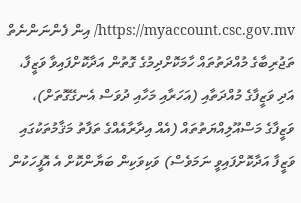https://myaccount.csc.gov.mv/ އިން ފެންނަންނެތް ތަޖުރިބާގެ މުއްދަތުތައް ހާމަކޮށްދިމުގެ ގޮތުން އަދާކޮށްފައިވާ ވަޒީފާ، އަދި ވަޒީފާގެ މުއްދަތާއި (އަހަރާއި މަހާއި ދުވަސް އެނގޭގޮތަށް)، ވަޒީފާގެ މަސްއޫލިއްޔަތުތައް (އެއް އިދާރާއެއްގެ ތަފާތު މަޤާމުތަކުގައި ވަޒީފާ އަދާކޮށްފައިވީ ނަމަވެސް) ވަކިވަކިން ބަޔާންކޮށް އެ އޮފީހަކުން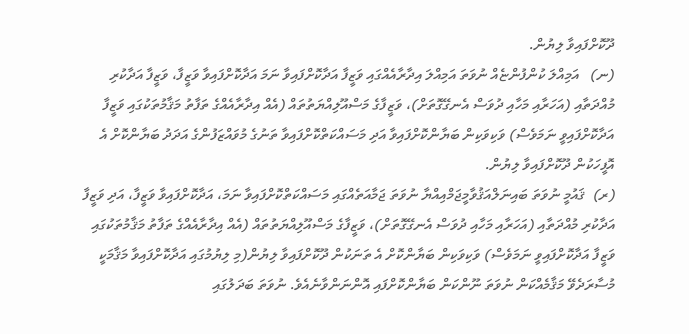ދޫކޮށްފައިވާ ލިޔުން.
(ނ)   އަމިއްލަ ކުންފުންޏެއް ނުވަތަ އަމިއްލަ އިދާރާއެއްގައި ވަޒީފާ އަދާކޮށްފައިވާ ނަމަ އަދާކޮށްފައިވާ ވަޒީފާ، ވަޒީފާ އަދާކުރި މުއްދަތާއި (އަހަރާއި މަހާއި ދުވަސް އެނގޭގޮތަށް)، ވަޒީފާގެ މަސްއޫލިއްޔަތުތައް (އެއް އިދާރާއެއްގެ ތަފާތު މަޤާމުތަކުގައި ވަޒީފާ އަދާކޮށްފައިވީ ނަމަވެސް) ވަކިވަކިން ބަޔާންކޮށްފައިވާ އަދި މަސައްކަތްކޮށްފައިވާ ތަނުގެ މުވައްޒަފުންގެ އަދަދު ބަޔާންކޮށް އެ އޮފީހަކުން ދޫކޮށްފައިވާ ލިޔުން.
(ރ)  ޤައުމީ ނުވަތަ ބައިނަލްއަޤުވާމީޖަމްއިއްޔާ ނުވަތަ ޖަމާއަތެއްގައި މަސައްކަތްކޮށްފައިވާ ނަމަ، އަދާކޮށްފައިވާ ވަޒީފާ، އަދި ވަޒީފާ އަދާކުރި މުއްދަތާއި (އަހަރާއި މަހާއި ދުވަސް އެނގޭގޮތަށް)، ވަޒީފާގެ މަސްއޫލިއްޔަތުތައް (އެއް އިދާރާއެއްގެ ތަފާތު މަޤާމުތަކުގައި ވަޒީފާ އަދާކޮށްފައިވީ ނަމަވެސް) ވަކިވަކިން ބަޔާންކޮށް އެ ތަނަކުން ދޫކޮށްފައިވާ ލިޔުން(މި ލިޔުމުގައި އަދާކޮށްފައިވާ މަޤާމަކީ މުސާރަދެވޭ މަޤާމެއްކަން ނުވަތަ ނޫންކަން ބަޔާންކޮށްފައި އޮންނަންވާނެއެވެ. ނުވަތަ ބަދަލުގައި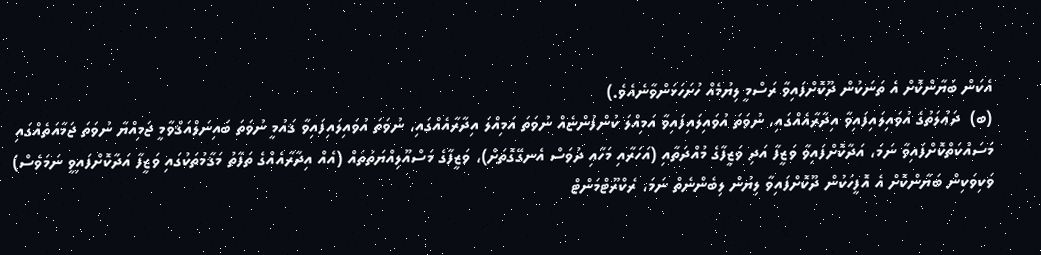އެކަން ބަޔާންކޮށް އެ ތަނަކުން ދޫކޮށްފައިވާ ރަސްމީ ލިޔުމެއް ހުށަހަޅަންވާނެއެވެ.)
(ބ)  ދަޢުލަތުގެ އުވައިލައިފައިވާ އިދާރާއެއްގައި، ނުވަތަ އުވައިލައިފައިވާ އަމިއްލަ ކުންފުންޏެއް ނުވަތަ އަމިއްލަ އިދާރާއެއްގައި، ނުވަތަ އުވައިލައިފައިވާ ޤައުމީ ނުވަތަ ބައިނަލްއަޤްވާމީ ޖަމިއްޔާ ނުވަތަ ޖަމާއަތެއްގައި މަސައްކަތްކޮށްފައިވާ ނަމަ، އަދާކޮށްފައިވާ ވަޒީފާ އަދި ވަޒީފާގެ މުއްދަތާއި (އަހަރާއި މަހާއި ދުވަސް އެނގޭގޮތަށް)، ވަޒީފާގެ މަސްއޫލިއްޔަތުތައް (އެއް އިދާރާއެއްގެ ތަފާތު މަޤާމުތަކުގައި ވަޒީފާ އަދާކޮށްފައިވީ ނަމަވެސް) ވަކިވަކިން ބަޔާންކޮށް އެ އޮފީހަކުން ދޫކޮށްފައިވާ ލިޔުން ލިބެންނެތް ނަމަ، ރެކްރޫޓްމަންޓް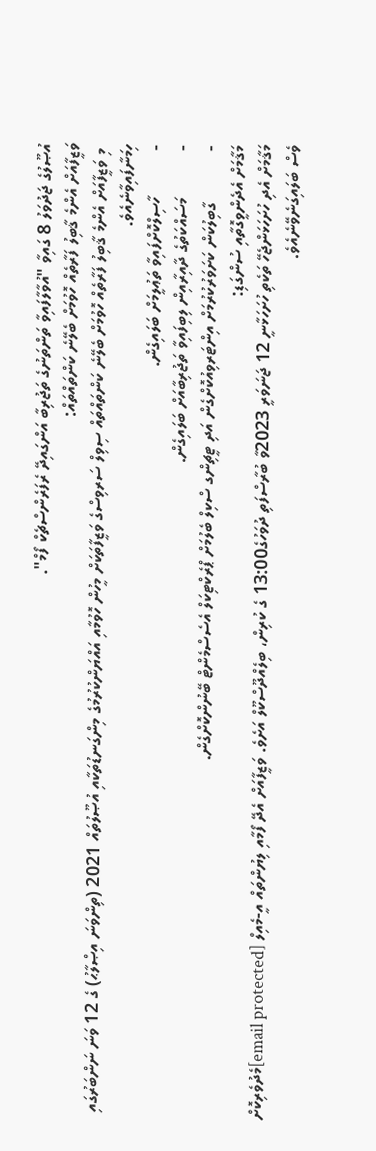އުޞޫލުގެ ޖަދުވަލު 8 ގައިވާ "އުވާލާފައިވާ ތަންތަނުގެ ތަޖުރިބާ އަންގައިދޭ ރެފަރެންސްޗެކް ފޯމް".
ވަޒީފާއަށް އެންމެ ޤާބިލު ފަރާތެއް ހޮވުމަށް ބެލޭނެ ކަންތައްތައް:
 މި ވަޒީފާއަށް އެންމެ ޤާބިލު ފަރާތެއް ހޮވުމަށް ބެލޭނެ ކަންތައްތައް ސިވިލް ސަރވިސްގެ ވަޒީފާތަކަށް މީހުން ހޮވުމާއި އައްޔަންކުރުމުގެ މިންގަނޑުތަކާއި އުޞޫލުތައް 2021 (ތިންވަނަ އިޞްލާޙު) ގެ 12 ވަނަ ނަންބަރުގައި ހިމަނާފައިވާނެއެވެ.
-          ހާސިލްކޮށްފައިވާ ތަޢުލީމަށް ބަލައިގެން.
-          މަސައްކަތުގެ ދާއިރާއިން ލިބިފައިވާ ތަޖުރިބާއަށް ބަލައިގެން.
-           ގާބިލުކަން ކަށަވަރުކުރުމަށް އިންޓަރވިއުކޮށްގެން އަދި ޓީޗިންގ ސްކިލް ބެލުމަށް ޕްރެކްޓިކަލް އެސެސްމެންޓް ބޭނުންކޮށްގެން.
މަޤާމަށް އެދެންވީގޮތާއި ސުންގަޑި:
މަޤާމަށް އެދި ހުށަހަޅަންޖެހޭ ތަކެތި ހުށަހަޅާނީ 12 ޖަނަވަރީ 2023ވާ ބުރާސްފަތި ދުވަހުގެ13:00 ގެ ކުރިން، ބިލެއްދޫސްކޫލް އަށެވެ. ވަޒީފާއަށް އެދޭ ފޯމާއި ލިޔުންތައް އީ-މެއިލް [email protected]މެދުވެރިކޮށް ވެސް ބަލައިގަނެވޭނެއެވެ.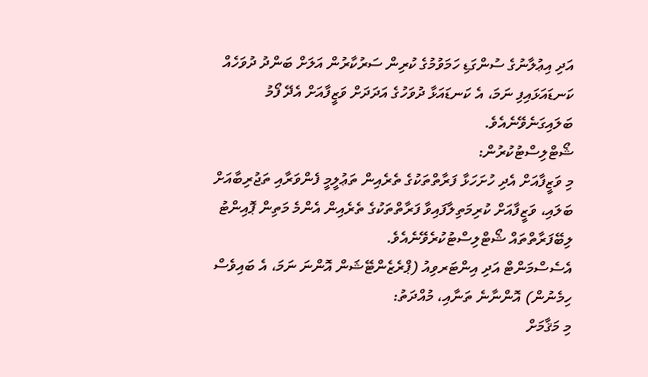އަދި އިޢުލާނުގެ ސުންގަޑި ހަމަވުމުގެ ކުރިން ސަރުކާރުން އަލަށް ބަންދު ދުވަހެއް ކަނޑައަޅައިފި ނަމަ، އެ ކަނޑައަޅާ ދުވަހުގެ އަދަދަށް ވަޒީފާއަށް އެދޭ ފޯމު ބަލައިގަނެވޭނެއެވެ.
ޝޯޓްލިސްޓުކުރުން:
މި ވަޒީފާއަށް އެދި ހުށަހަޅާ ފަރާތްތަކުގެ ތެރެއިން ތަޢުލީމީ ފެންވަރާއި ތަޖުރިބާއަށް ބަލައި، ވަޒީފާއަށް ކުރިމަތިލާފައިވާ ފަރާތްތަކުގެ ތެރެއިން އެންމެ މަތިން ޕޮއިންޓު ލިބޭފަރާތްތައް ޝޯޓްލިސްޓުކުރެވޭނެއެވެ.
އެސެސްމަންޓް އަދި އިންޓަރވިއު (ޕްރެޒެންޓޭޝަން އޮންނަ ނަމަ، އެ ބައިވެސް ހިމެނުން) އޮންނާނެ ތަނާއި، މުއްދަތު:
މި މަޤާމަށް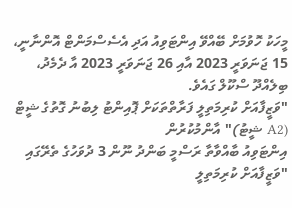މީހަކު ހޮވުމަށް ބޭއްވޭ އިންޓަވިއު އަދި އެސެސްމަންޓް އޮންނާނީ، 15 ޖަނަވަރީ 2023 އާއި 26 ޖަނަވަރީ 2023 އާ ދެމެދު، ބިލެއްދޫ ސްކޫލް ގައެވެ.
"ވަޒީފާއަށް ކުރިމަތިލީ ފަރާތްތަކަށް ޕޮއިންޓު ލިބުނު ގޮތުގެ ޝީޓް (A2 ޝީޓު)" އާންމުކުރުން
އިންޓަވިއު ބާއްވާތާ ރަސްމީ ބަންދު ނޫން 3 ދުވަހުގެ ތެރޭގައި "ވަޒީފާއަށް ކުރިމަތިލީ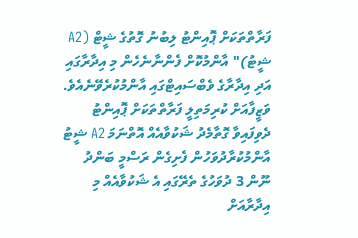ފަރާތްތަކަށް ޕޮއިންޓު ލިބުނު ގޮތުގެ ޝީޓް (A2 ޝީޓު)" އާންމުކޮށް ފެންނާނެހެން މި އިދާރާގައި އަދި އިދާރާގެ ވެބްސައިޓްގައި އާންމުކުރެވޭނެއެވެ. ވަޒީފާއަށް ކުރިމަތިލީ ފަރާތްތަކަށް ޕޮއިންޓު ދެވިފައިވާ ގޮތާމެދު ޝަކުވާއެއް އޮތްނަމަ A2 ޝީޓު އާންމުކުރާދުވަހުން ފެށިގެން ރަސްމީ ބަންދު ނޫން 3 ދުވަހުގެ ތެރޭގައި އެ ޝަކުވާއެއް މި އިދާރާއަށް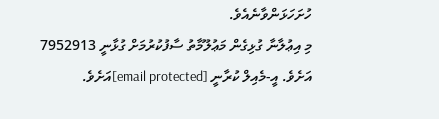ހުށަހަޅަންވާނެއެވެ.
މި އިޢުލާނާ ގުޅިގެން މަޢުލޫމާތު ސާފުކުރުމަށް ގުޅާނީ 7952913 އަށެވެ. އީ-މެއިލް ކުރާނީ [email protected]އަށެވެ.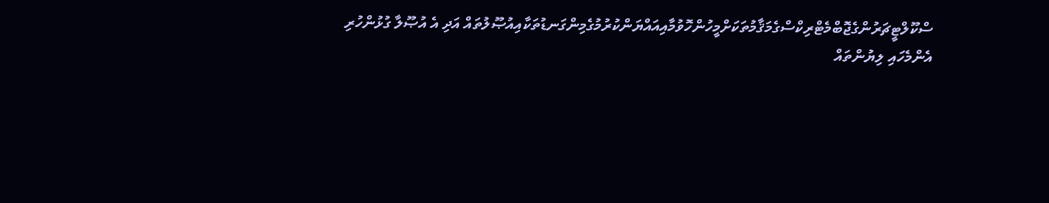ސްކޫލްޓީޗަރުންގެޖޮބްމެޓްރިކްސްގެމަޤާމުތަކަށްމީހުންހޮވުމާއިއައްޔަންކުރުމުގެމިންގަނޑުތަކާއިއުޞޫލުތައް އަދި އެ އުޞޫލާ ގުޅުންހުރި އެންމެހައި ލިޔުންތައް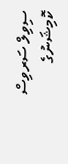ސިވިލް ސަރވިސް ކޮމިޝަނުގެ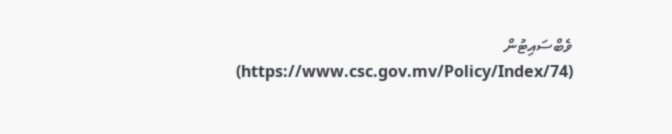ވެބްސައިޓުން (https://www.csc.gov.mv/Policy/Index/74)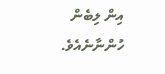އިން ލިބެން ހުންނާނެއެވެ.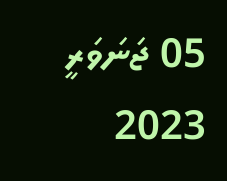05 ޖަނަވަރީ 2023